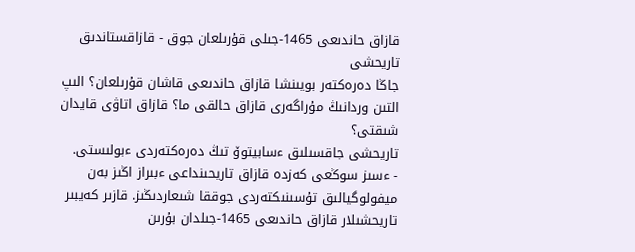قازاق حاندىعى 1465-جىلى قۇرىلعان جوق - قازاقستاندىق تاريحشى
جاڭا دەرەكتەر بويىنشا قازاق حاندىعى قاشان قۇرىلعان؟ الىپ التىن وردانىڭ مۇراگەرى قازاق حالقى ما؟ قازاق اتاۋى قايدان شىقتى؟
تاريحشى جاقسىلىق ءسابيتوۆ تىڭ دەرەكتەردى ءبولىستى.
- ءسىز سوڭعى كەزدە قازاق تاريحىنداعى ءبىراز اڭىز بەن ميفولوگيالىق تۇسىنىكتەردى جوققا شىعاردىڭىز. قازىر كەيبىر تاريحشىلار قازاق حاندىعى 1465-جىلدان بۇرىن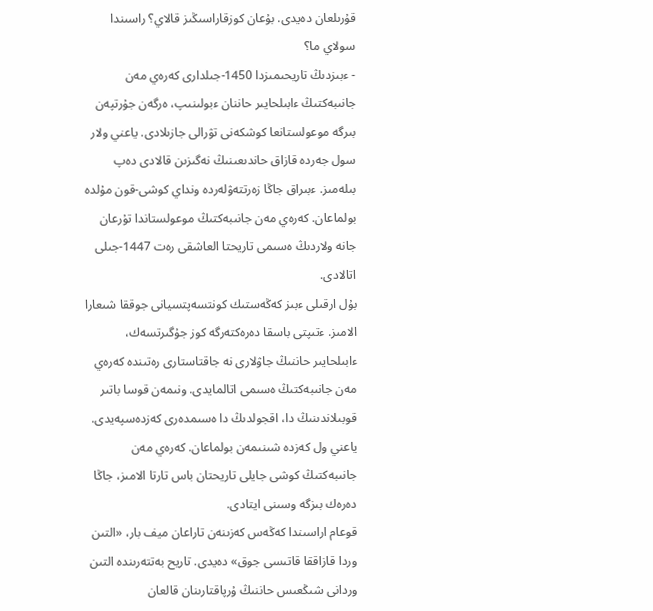قۇرىلعان دەيدى. بۇعان كوزقاراسىڭىز قالاي؟ راسىندا سولاي ما؟
- ءبىزدىڭ تاريحىمىزدا 1450-جىلدارى كەرەي مەن جانىبەكتىڭ ءابىلحايىر حاننان ءبولىنىپ، ەرگەن جۇرتپەن بىرگە موعولستانعا كوشكەنى تۋرالى جازىلادى. ياعني ولار سول جەردە قازاق حاندىعىنىڭ نەگىزىن قالادى دەپ بىلەمىز. ءبىراق جاڭا زەرتتەۋلەردە ونداي كوشى-قون مۇلدە بولماعان. كەرەي مەن جانىبەكتىڭ موعولستاندا تۇرعان جانە ولاردىڭ ەسىمى تاريحتا العاشقى رەت 1447-جىلى اتالادى.
بۇل ارقىلى ءبىز كەڭەستىك كونتسەپتسيانى جوققا شىعارا الامىز. ءتىپتى باسقا دەرەكتەرگە كوز جۇگىرتسەك، ءابىلحايىر حاننىڭ جاۋلارى نە جاقتاستارى رەتىندە كەرەي مەن جانىبەكتىڭ ەسىمى اتالمايدى. ونىمەن قوسا باتىر قوبىلاندىنىڭ دا، اقجولدىڭ دا ەسىمدەرى كەزدەسپەيدى. ياعني ول كەزدە شىنىمەن بولماعان. كەرەي مەن جانىبەكتىڭ كوشى جايلى تاريحتان باس تارتا الامىز، جاڭا دەرەك بىزگە وسىنى ايتادى.
قوعام اراسىندا كەڭەس كەزىنەن تاراعان ميف بار، «التىن وردا قازاققا قاتىسى جوق» دەيدى. تاريح بەتتەرىندە التىن وردانى شىڭعىس حاننىڭ ۇرپاقتارىنان قالعان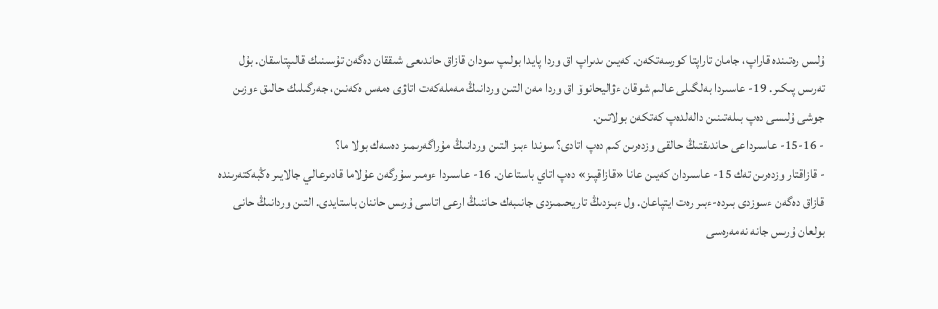ۇلىس رەتىندە قاراپ، جامان تاراپتا كورسەتكەن. كەيىن ىدىراپ اق وردا پايدا بولىپ سودان قازاق حاندىعى شىققان دەگەن تۇسىنىك قالىپتاسقان. بۇل تەرىس پىكىر. 19- عاسىردا بەلگىلى عالىم شوقان ءۋاليحانوۆ اق وردا مەن التىن وردانىڭ مەملەكەت اتاۋى ەمەس ەكەنىن، جەرگىلىك حالىق ءوزىن جوشى ۇلىسى دەپ بىلەتىنىن دالەلدەپ كەتكەن بولاتىن.
- 15-16- عاسىرداعى حاندىقتىڭ حالقى وزدەرىن كىم دەپ اتادى؟ سوندا ءبىز التىن وردانىڭ مۇراگەرىمىز دەسەك بولا ما؟
- قازاقتار وزدەرىن تەك 15- عاسىردان كەيىن عانا «قازاقپىز» دەپ اتاي باستاعان. 16- عاسىردا ءومىر سۇرگەن عۇلاما قادىرعالي جالايىر ەڭبەكتەرىندە قازاق دەگەن ءسوزدى بىردە-ءبىر رەت ايتپاعان. ول ءبىزدىڭ تاريحىمىزدى جانىبەك حاننىڭ ارعى اتاسى ۇرىس حاننان باستايدى. التىن وردانىڭ حانى بولعان ۇرىس جانە نەمەرەسى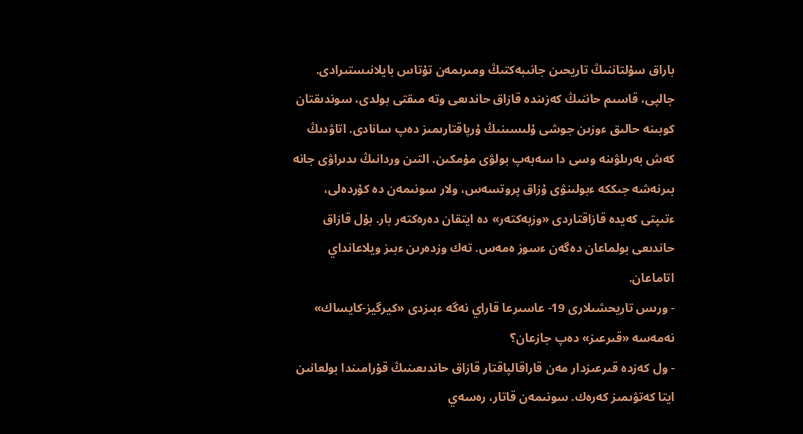باراق سۇلتاننىڭ تاريحىن جانىبەكتىڭ ومىرىمەن تۇتاس بايلانىستىرادى. جالپى، قاسىم حاننىڭ كەزىندە قازاق حاندىعى وتە مىقتى بولدى، سوندىقتان كوبىنە حالىق ءوزىن جوشى ۇلىسىنىڭ ۇرپاقتارىمىز دەپ سانادى. اتاۋدىڭ كەش بەرىلۋىنە وسى دا سەبەپ بولۋى مۇمكىن. التىن وردانىڭ ىدىراۋى جانە بىرنەشە جىككە ءبولىنۋى ۇزاق پروتسەس، ولار سونىمەن دە كۇردەلى، ءتىپتى كەيدە قازاقتاردى «وزبەكتەر» دە ايتقان دەرەكتەر بار. بۇل قازاق حاندىعى بولماعان دەگەن ءسوز ەمەس. تەك وزدەرىن ءبىز ويلاعانداي اتاماعان.
- ورىس تاريحشىلارى 19- عاسىرعا قاراي نەگە ءبىزدى «كيرگيز-كايساك» نەمەسە «قىرعىز» دەپ جازعان؟
- ول كەزدە قىرعىزدار مەن قاراقالپاقتار قازاق حاندىعىنىڭ قۇرامىندا بولعانىن ايتا كەتۋىمىز كەرەك. سونىمەن قاتار، رەسەي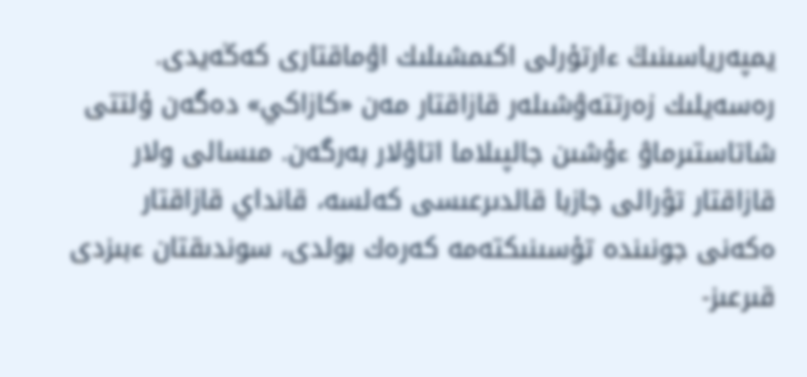يمپەرياسىنىڭ ءارتۇرلى اكىمشىلىك اۋماقتارى كەڭەيدى. رەسەيلىك زەرتتەۋشىلەر قازاقتار مەن «كازاكي» دەگەن ۇلتتى شاتاستىرماۋ ءۇشىن جالپىلاما اتاۋلار بەرگەن. مىسالى ولار قازاقتار تۋرالى جازبا قالدىرعىسى كەلسە، قانداي قازاقتار ەكەنى جونىندە تۇسىنىكتەمە كەرەك بولدى، سوندىقتان ءبىزدى قىرعىز-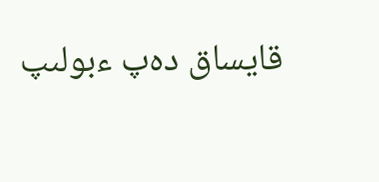قايساق دەپ ءبولىپ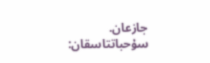جازعان.
سۇحباتتاسقان: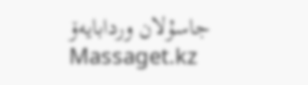جاسۇلان وردابايەۆ
Massaget.kz